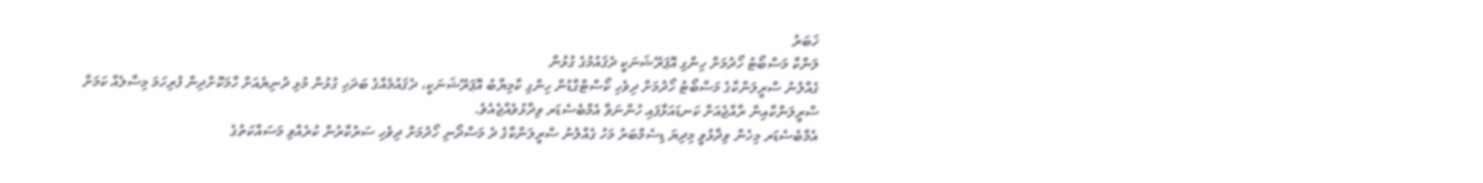ޚަބަރު
ލަންކާ މަސްބޯޓު ހޯދުމަށް ހިންގި އޮޕަރޭޝަނަކީ ދެޤައުމުގެ ގުޅުން
ގެއްލުނު ސްރީލަންކާގެ މަސްބޯޓު ހޯދުމަށް ދިވެހި ކޯސްޓްގާޑުން ހިންގި ކާމިޔާބު އޮޕަރޭޝަނަކީ، ދެޤައުމެއްގެ ބަދަހި ގުޅުން މުޅި ދުނިޔެއަށް ހާމަކޮށްދިން ފުރިހަމަ މިސާލެއް ކަމަށް ސްރީލަންކާއިން ރާއްޖެއަށް ކަނޑައަޅާފައި ހުންނަވާ އެމްބެސެޑަރ ވިދާޅުވެއްޖެއެވެ.
އެމްބެސެޑަރ މިހެން ވިދާޅުވީ މިދިޔަ ޑިސެމްބަރު މަހު ގެއްލުނު ސްރީލަންކާގެ ދެ މަސްދޯނި ހޯދުމަށް ދިވެހި ސަރުކާރުން ކުރެއްވި މަސައްކަތުގެ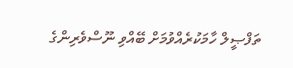ތަފްޞީލް ހާމަކުރެއްވުމަށް ބޭއްވި ނޫސްވެރިންގެ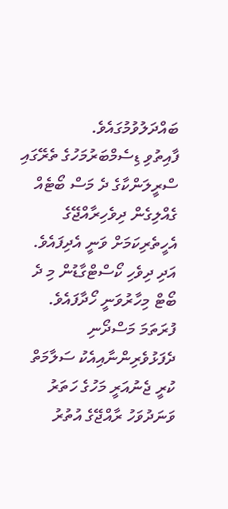ބައްދަލުވުމުގައެވެ.
ފާއިތުވި ޑިސެމްބަރުމަހުގެ ތެރޭގައި ސްރީލަންކާގެ ދެ މަސް ބޯޓެއް ގެއްލިގެން ދިވެހިރާއްޖޭގެ އެހީތެރިކަމަށް ވަނީ އެދިފައެވެ. އަދި ދިވެހި ކޯސްޓްގާޑުން މި ދެ ބޯޓް މިހާރުވަނީ ހޯދާފައެވެ. ފުރަތަމަ މަސްދޯނި ދެފަޅުވެރިންނާއިއެކު ސަލާމަތް ކުރީ ޖެނުއަރީ މަހުގެ ހަތަރު ވަނަދުވަހު ރާއްޖޭގެ އުތުރު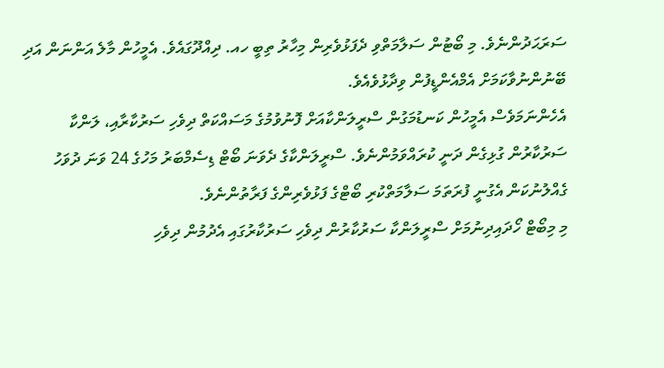ސަރަޙަދުންނެވެ. މި ބޯޓުން ސަލާމަތްވި ދެފަޅުވެރިން މިހާރު ތިބީ ހއ. ދިއްދޫގައެވެ. އެމީހުން މާލެ އަންނަން އަދި ބޭނުންނުވާކަމަށް އެމްއެންޑީފުން ވިދާޅުވެއެވެ.
އެހެންނަމަވެސް އެމީހުން ކަނޑުމަގުން ސްރީލަންކާއަށް ފޮނުވުމުގެ މަސައްކަތް ދިވެހި ސަރުކާރާއި، ލަންކާ ސަރުކާރުން ގުޅިގެން ދަނީ ކުރައްވަމުންނެވެ. ސްރީލަންކާގެ ދެވަނަ ބޯޓް ޑިސެމްބަރު މަހުގެ 24 ވަނަ ދުވަހު ގެއްލުނުކަން އެގުނީ ފުރަތަމަ ސަލާމަތްކުރި ބޯޓްގެ ފަޅުވެރިންގެ ފަރާތުންނެވެ.
މި މިބޯޓް ހޯދައިދިނުމަށް ސްރީލަންކާ ސަރުކާރުން ދިވެހި ސަރުކާރުގައި އެދުމުން ދިވެހި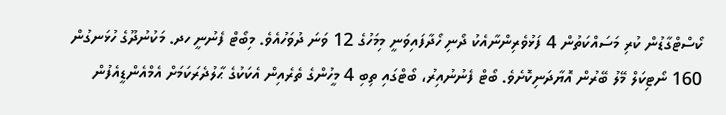ކޯސްޓްގާޑުން ކުރި މަސައްކަތުން 4 ފަޅުވެރިންނާއެކު ދޯނި ހޯދާފައިވަނީ މިމަހުގެ 12 ވަނަ ދުވަހުއެވެ. މިބޯޓް ފެނުނީ ހދ. މަކުނުދޫގެ ހުޅަނގުން 160 ނޯޓިކަލް މޭލު ބޭރުން އޮޔާދަނިކޮށެވެ. ބޯޓް ފެނުނުއިރު، ބޯޓްގައި ތިބި 4 މީހުންގެ ތެރެއިން އެކަކުގެ ޙާލުދެރަކަމަށް އެމްއެންޑީއެފުން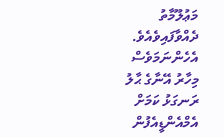މަޢުލޫމާތު ދެއްވާފައިވެއެވެ. އެހެންނަމަވެސް މިހާރު އޭނާގެ ޙާލު ރަނގަޅު ކަމަށް އެމްއެންޑީއެފުން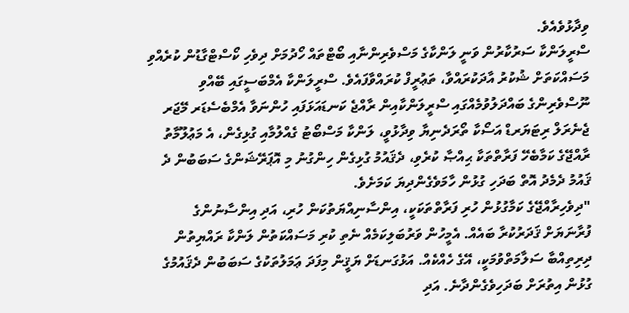ވިދާޅުވެއެވެ.
ސްރީލަންކާ ސަރުކާރުން ވަނީ ލަންކާގެ މަސްވެރިންނާއި ބޯޓްތައް ހޯދުމަށް ދިވެހި ކޯސްޓްގާޑުން ކުރެއްވި މަސައްކަތަށް ޝުކުރު އާދަކުރައްވާ، ތަޢުރީފް ކުރައްވާފައެވެ. ސްރީލަންކާ އެމްބަސީގައި ބޭއްވި ނޫސްވެރިންގެ ބައްދަލުވުމެއްގައި ސްރީލަންކާއިން ރާއްޖެ ކަނޑައަޅަފައި ހުންނަވާ އެމްބެސެޑަރ މޭޖަރ ޖެނެރަލް ރިޓަޔަރޑް އަސޯކާ ތޯރަދެނިޔާ ވިދާޅުވީ، ލަންކާ މަސްބޯޓު ގެއްލުމާއި ގުޅިގެން، އެ މަޢުލޫމާތު ރާއްޖޭގެ ކަމާބެހޭ ފަރާތްތަކާ ޙިއްޞާ ކުރެވި، ދެޤައުމު ގުޅިގެން ހިންގުނު މި އޮޕަރޭޝަންގެ ސަބަބުން ދެ ޤައުމު ދެމެދު އޮތް ބަދަހި ގުޅުން ހާމަވެގެންދިޔަ ކަމަށެވެ.
"ދިވެހިރާއްޖޭގެ ކަމާގުޅުން ހުރި ފަރާތްތަކަކީ، އިންސާނިއްޔަތުކަން ހުރި، އަދި އިންސާނުންގެ ފުރާނަޔަށް ޤަދަރުކުރާ ބައެއް. އެމީހުން ވަރުބަލިކަމެއް ނެތި ކުރި މަސައްކަތުން ލަންކާ ރައްޔިތުން ދިރިތިއްބާ ސަލާމަތްވުމަކީ، އޭގެ ހެއްކެއް. އަޅުގަނޑަށް ޔަޤީން މިފަދަ ޢަމަލުތަކުގެ ސަބަބުން ދެޤައުމުގެ ގުޅުން އިތުރަށް ބަދަހިވެގެންދާނެ. އަދި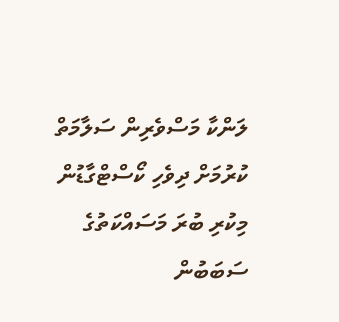ލަންކާ މަސްވެރިން ސަލާމަތް ކުރުމަށް ދިވެހި ކޯސްޓްގާޑުން މިކުރި ބުރަ މަސައްކަތުގެ ސަބަބުން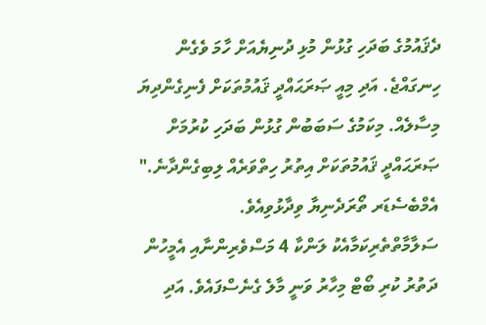ދެޤައުމުގެ ބަދަހި ގުޅުން މުޅި ދުނިޔެއަށް ހާމަ ވެގެން ހިނގައްޖެ. އަދި މިއީ ޞަރަޙައްދީ ޤައުމުތަކަށް ފެނިގެންދިޔަ މިސާލެއް. މިކަމުގެ ސަބަބުން ގުޅުން ބަދަހި ކުރުމަށް ޞަރަޙައްދީ ޤައުމުތަކަށް އިތުރު ހިތްވަރެއް ލިބިގެންދާނެ." އެމްބެސެޑަރ ތޯރަދެނިޔާ ވިދާޅުވިއެވެ.
ސަލާމާތްތެރިކަމާއެކު ލަންކާ 4 މަސްވެރިންނާއި އެމީހުން ދަތުރު ކުރި ބޯޓް މިހާރު ވަނީ މާލެ ގެނެސްފައެވެ. އަދި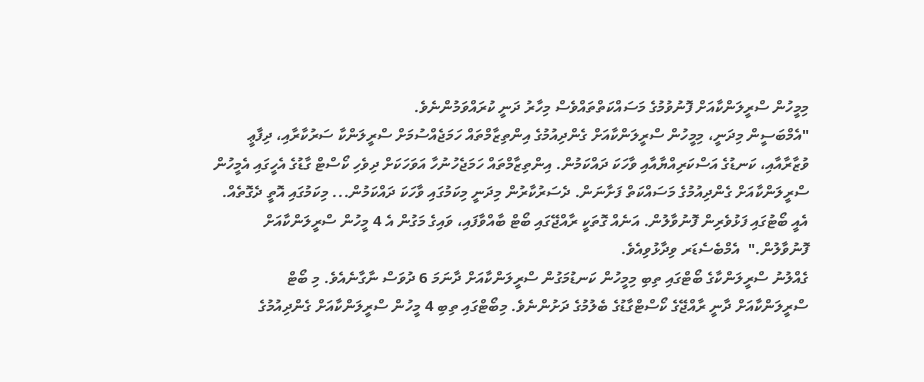މިމީހުން ސްރީލަންކާއަށް ފޮނުވުމުގެ މަސައްކަތްތައްވެސް މިހާރު ދަނީ ކުރައްވަމުންނެވެ.
"އެމްބަސީން މިދަނީ، މިމީހުން ސްރީލަންކާއަށް ގެންދިއުމުގެ އިންތިޒާމްތައް ހަމަޖެއްސުމަށް ސްރީލަންކާ ސަރުކާރާއި، ދިފާޢީ ވުޒާރާއާއި، ކަނޑުގެ އަސްކަރިއްޔާއާއި ވާހަކަ ދައްކަމުން. އިންތިޒާމްތައް ހަމަޖެހުނުހާ އަވަހަކަށް ދިވެހި ކޯސްޓް ގާޑުގެ އެހީގައި އެމީހުން ސްރީލަންކާއަށް ގެންދިއުމުގެ މަސައްކަތް ފަށާނަން. ދެސަރުކާރުން މިދަނީ މިކަމުގައި ވާހަކަ ދައްކަމުން... މިކަމުގައި އޮތީ ދެގޮތެއް. އެއީ ބޯޓުގައި ފަޅުވެރިން ފޮނުވާލުން. އަނެއް ގޮތަކީ ރާއްޖޭގައި ބޯޓް ބާއްވާފައި، ވައިގެ މަގުން އެ 4 މީހުން ސްރީލަންކާއަށް ފޮނުވާލުން."  އެމްބެސެޑަރ ވިދާޅުވިއެވެ.
ގެއްލުނު ސްރީލަންކާގެ ބޯޓްގައި ތިބި މިމީހުން ކަނޑުމަގުން ސްރީލަންކާއަށް ދާނަމަ 6 ދުވަސް ނާގާނެއެވެ. މި ބޯޓް ސްރީލަންކާއަށް ދާނީ ރާއްޖޭގެ ކޯސްޓްގާޑުގެ ބެލުމުގެ ދަށުންނެވެ. މިބޯޓްގައި ތިބި 4 މީހުން ސްރީލަންކާއަށް ގެންދިއުމުގެ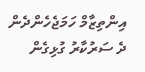އިންތިޒާމް ހަމަޖެހެންދެން ދެ ސަރުކާރު ގުޅިގެން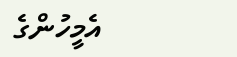އެމީހުންގެ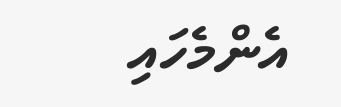އެންމެހައި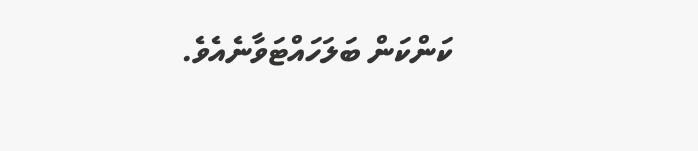ކަންކަން ބަލަހައްޓަވާނެއެވެ.